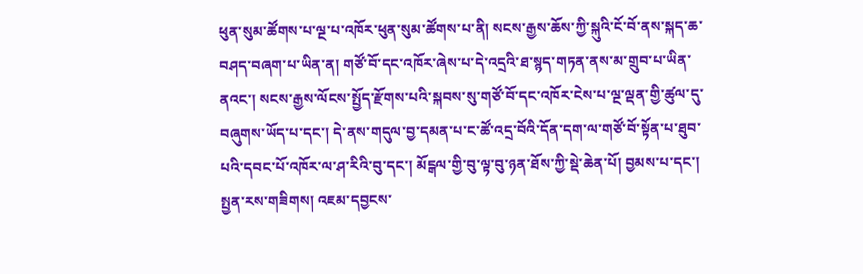ཕུན་སུམ་ཚོགས་པ་ལྔ་པ་འཁོར་ཕུན་སུམ་ཚོགས་པ་ནི། སངས་རྒྱས་ཆོས་ཀྱི་སྐུའི་ངོ་བོ་ནས་སྐད་ཆ་བཤད་བཞག་པ་ཡིན་ན། གཙོ་བོ་དང་འཁོར་ཞེས་པ་དེ་འདྲའི་ཐ་སྙད་གཏན་ནས་མ་གྲུབ་པ་ཡིན་ནའང་། སངས་རྒྱས་ལོངས་སྤྱོད་རྫོགས་པའི་སྐབས་སུ་གཙོ་བོ་དང་འཁོར་ངེས་པ་ལྔ་ལྡན་གྱི་ཚུལ་དུ་བཞུགས་ཡོད་པ་དང་། དེ་ནས་གདུལ་བྱ་དམན་པ་ང་ཚོ་འདྲ་བོའི་དོན་དག་ལ་གཙོ་བོ་སྟོན་པ་ཐུབ་པའི་དབང་པོ་འཁོར་ལ་ཤ་རིའི་བུ་དང་། མོངྒལ་གྱི་བུ་ལྟ་བུ་ཉན་ཐོས་ཀྱི་སྡེ་ཆེན་པོ། བྱམས་པ་དང་། སྤྱན་རས་གཟིགས། འཇམ་དབྱངས་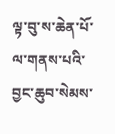ལྟ་བུ་ས་ཆེན་པོ་ལ་གནས་པའི་བྱང་ཆུབ་སེམས་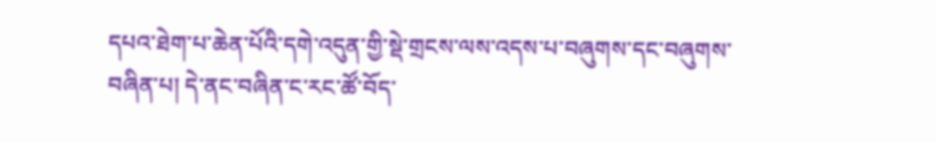དཔའ་ཐེག་པ་ཆེན་པོའི་དགེ་འདུན་གྱི་སྡེ་གྲངས་ལས་འདས་པ་བཞུགས་དང་བཞུགས་བཞིན་པ། དེ་ནང་བཞིན་ང་རང་ཚོ་བོད་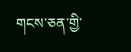གངས་ཅན་གྱི་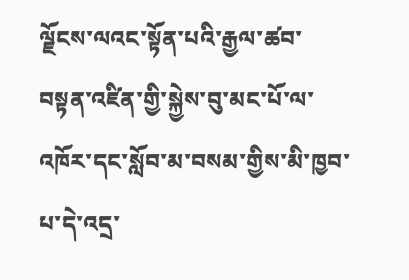ལྗོངས་ལའང་སྟོན་པའི་རྒྱལ་ཚབ་བསྟན་འཛིན་གྱི་སྐྱེས་བུ་མང་པོ་ལ་འཁོར་དང་སློབ་མ་བསམ་གྱིས་མི་ཁྱབ་པ་དེ་འདྲ་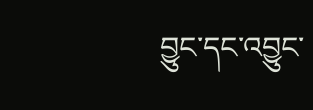བྱུང་དང་འབྱུང་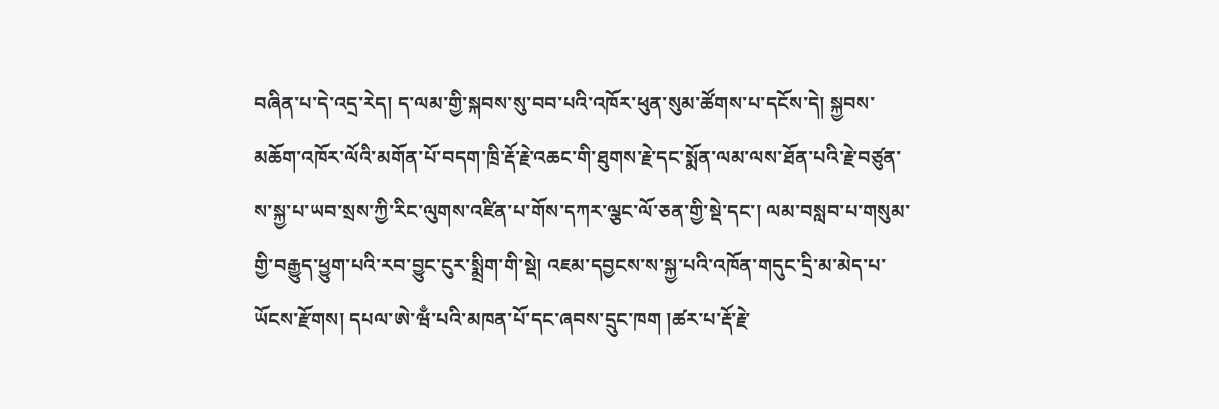བཞིན་པ་དེ་འདྲ་རེད། ད་ལམ་གྱི་སྐབས་སུ་བབ་པའི་འཁོར་ཕུན་སུམ་ཚོགས་པ་དངོས་དེ། སྐྱབས་མཆོག་འཁོར་ལོའི་མགོན་པོ་བདག་ཁྲི་རྡོ་རྗེ་འཆང་གི་ཐུགས་རྗེ་དང་སྨོན་ལམ་ལས་ཐོན་པའི་རྗེ་བཙུན་ས་སྐྱ་པ་ཡབ་སྲས་ཀྱི་རིང་ལུགས་འཛིན་པ་གོས་དཀར་ལྕང་ལོ་ཅན་གྱི་སྡེ་དང་། ལམ་བསླབ་པ་གསུམ་གྱི་བརྒྱུད་ཕྱུག་པའི་རབ་བྱུང་ངུར་སྨྲིག་གི་སྡེ། འཇམ་དབྱངས་ས་སྐྱ་པའི་འཁོན་གདུང་དྲི་མ་མེད་པ་ཡོངས་རྫོགས། དཔལ་ཨེ་ཝྃ་པའི་མཁན་པོ་དང་ཞབས་དྲུང་ཁག །ཚར་པ་རྡོ་རྗེ་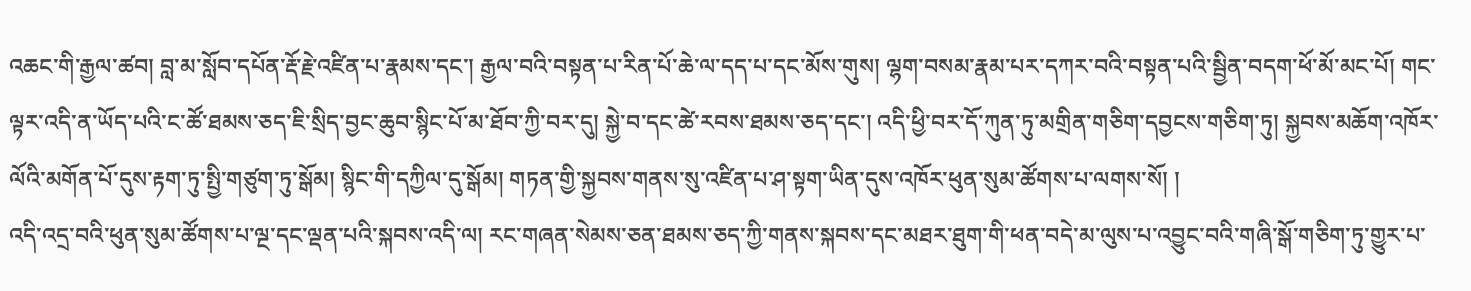འཆང་གི་རྒྱལ་ཚབ། བླ་མ་སློབ་དཔོན་རྡོ་རྗེ་འཛིན་པ་རྣམས་དང་། རྒྱལ་བའི་བསྟན་པ་རིན་པོ་ཆེ་ལ་དད་པ་དང་མོས་གུས། ལྷག་བསམ་རྣམ་པར་དཀར་བའི་བསྟན་པའི་སྦྱིན་བདག་ཕོ་མོ་མང་པོ། གང་ལྟར་འདི་ན་ཡོད་པའི་ང་ཚོ་ཐམས་ཅད་ཇི་སྲིད་བྱང་ཆུབ་སྙིང་པོ་མ་ཐོབ་ཀྱི་བར་དུ། སྐྱེ་བ་དང་ཚེ་རབས་ཐམས་ཅད་དང་། འདི་ཕྱི་བར་དོ་ཀུན་ཏུ་མགྲིན་གཅིག་དབྱངས་གཅིག་ཏུ། སྐྱབས་མཆོག་འཁོར་ལོའི་མགོན་པོ་དུས་རྟག་ཏུ་སྤྱི་གཙུག་ཏུ་སྒོམ། སྙིང་གི་དཀྱིལ་དུ་སྒོམ། གཏན་གྱི་སྐྱབས་གནས་སུ་འཛིན་པ་ཤ་སྟག་ཡིན་དུས་འཁོར་ཕུན་སུམ་ཚོགས་པ་ལགས་སོ། །
འདི་འདྲ་བའི་ཕུན་སུམ་ཚོགས་པ་ལྔ་དང་ལྡན་པའི་སྐབས་འདི་ལ། རང་གཞན་སེམས་ཅན་ཐམས་ཅད་ཀྱི་གནས་སྐབས་དང་མཐར་ཐུག་གི་ཕན་བདེ་མ་ལུས་པ་འབྱུང་བའི་གཞི་སྒོ་གཅིག་ཏུ་གྱུར་པ་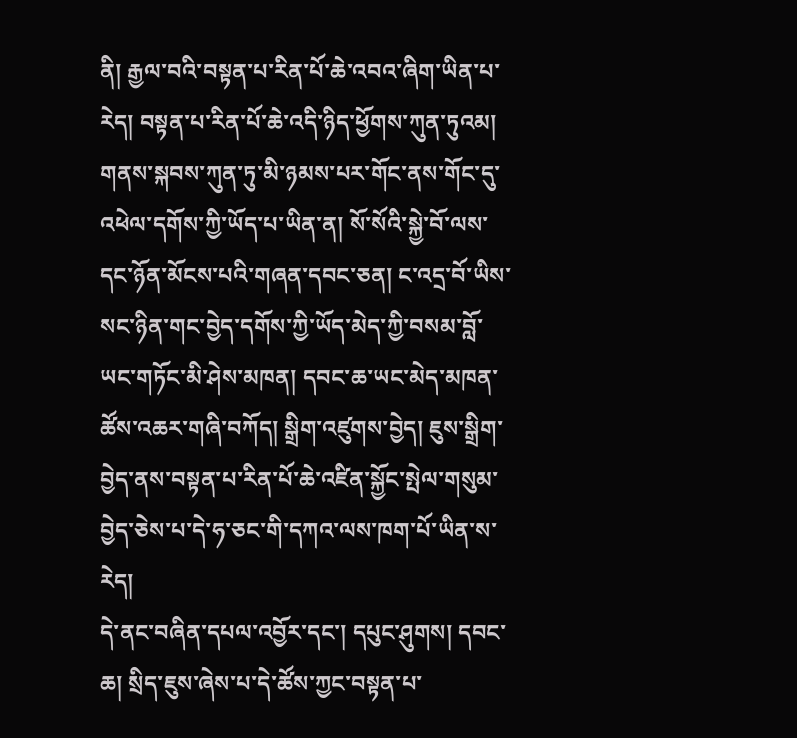ནི། རྒྱལ་བའི་བསྟན་པ་རིན་པོ་ཆེ་འབའ་ཞིག་ཡིན་པ་རེད། བསྟན་པ་རིན་པོ་ཆེ་འདི་ཉིད་ཕྱོགས་ཀུན་ཏུའམ། གནས་སྐབས་ཀུན་ཏུ་མི་ཉམས་པར་གོང་ནས་གོང་དུ་འཕེལ་དགོས་ཀྱི་ཡོད་པ་ཡིན་ན། སོ་སོའི་སྐྱེ་བོ་ལས་དང་ཉོན་མོངས་པའི་གཞན་དབང་ཅན། ང་འདྲ་བོ་ཡིས་སང་ཉིན་གང་བྱེད་དགོས་ཀྱི་ཡོད་མེད་ཀྱི་བསམ་བློ་ཡང་གཏོང་མི་ཤེས་མཁན། དབང་ཆ་ཡང་མེད་མཁན་ཚོས་འཆར་གཞི་བཀོད། སྒྲིག་འཛུགས་བྱེད། ཇུས་སྒྲིག་བྱེད་ནས་བསྟན་པ་རིན་པོ་ཆེ་འཛིན་སྐྱོང་སྤེལ་གསུམ་བྱེད་ཅེས་པ་དེ་ཧ་ཅང་གི་དཀའ་ལས་ཁག་པོ་ཡིན་ས་རེད།
དེ་ནང་བཞིན་དཔལ་འབྱོར་དང་། དཔུང་ཤུགས། དབང་ཆ། སྲིད་ཇུས་ཞེས་པ་དེ་ཚོས་ཀྱང་བསྟན་པ་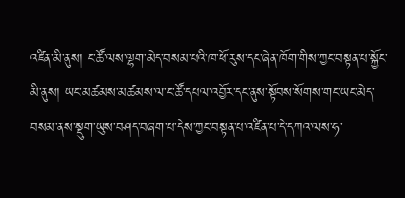འཛིན་མི་ནུས། ང་ཚོ་ལས་ལྷག་མེད་བསམ་པའི་ཁ་ཕོ་རུས་དང་ཞེན་ཁོག་གིས་ཀྱང་བསྟན་པ་སྐྱོང་མི་ནུས། ཡང་མཚམས་མཚམས་ལ་ང་ཚོ་དཔལ་འབྱོར་དང་ནུས་སྟོབས་སོགས་གང་ཡང་མེད་བསམ་ནས་སྡུག་ཡུས་བཤད་བཞག་པ་དེས་ཀྱང་བསྟན་པ་འཛིན་པ་དེ་དཀའ་ལས་ཧ་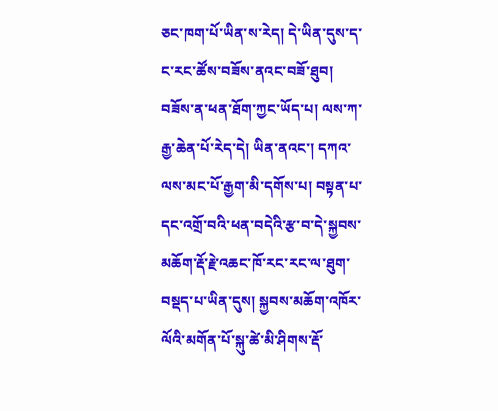ཅང་ཁག་པོ་ཡིན་ས་རེད། དེ་ཡིན་དུས་ད་ང་རང་ཚོས་བཟོས་ནའང་བཟོ་ཐུབ། བཟོས་ན་ཕན་ཐོག་ཀྱང་ཡོད་པ། ལས་ཀ་རྒྱ་ཆེན་པོ་རེད་དེ། ཡིན་ནའང་། དཀའ་ལས་མང་པོ་རྒྱག་མི་དགོས་པ། བསྟན་པ་དང་འགྲོ་བའི་ཕན་བདེའི་རྩ་བ་དེ་སྐྱབས་མཆོག་རྡོ་རྗེ་འཆང་ཁོ་རང་རང་ལ་ཐུག་བསྡད་པ་ཡིན་དུས། སྐྱབས་མཆོག་འཁོར་ལོའི་མགོན་པོ་སྐུ་ཚེ་མི་ཤིགས་རྡོ་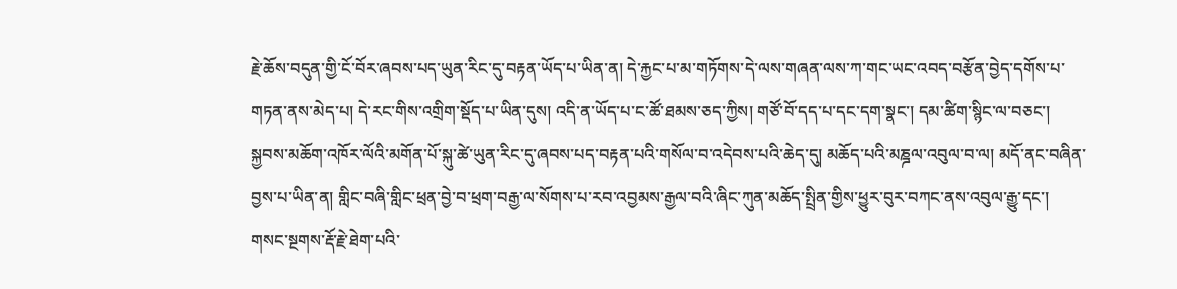རྗེ་ཆོས་བདུན་གྱི་ངོ་བོར་ཞབས་པད་ཡུན་རིང་དུ་བརྟན་ཡོད་པ་ཡིན་ན། དེ་རྐྱང་པ་མ་གཏོགས་དེ་ལས་གཞན་ལས་ཀ་གང་ཡང་འབད་བརྩོན་བྱེད་དགོས་པ་གཏན་ནས་མེད་པ། དེ་རང་གིས་འགྲིག་སྡོད་པ་ཡིན་དུས། འདི་ན་ཡོད་པ་ང་ཚོ་ཐམས་ཅད་ཀྱིས། གཙོ་བོ་དད་པ་དང་དག་སྣང་། དམ་ཚིག་སྙིང་ལ་བཅང་། སྐྱབས་མཆོག་འཁོར་ལོའི་མགོན་པོ་སྐུ་ཚེ་ཡུན་རིང་དུ་ཞབས་པད་བརྟན་པའི་གསོལ་བ་འདེབས་པའི་ཆེད་དུ། མཆོད་པའི་མཎྜལ་འབུལ་བ་ལ། མདོ་ནང་བཞིན་བྱས་པ་ཡིན་ན། གླིང་བཞི་གླིང་ཕྲན་བྱེ་བ་ཕྲག་བརྒྱ་ལ་སོགས་པ་རབ་འབྱམས་རྒྱལ་བའི་ཞིང་ཀུན་མཆོད་སྤྲིན་གྱིས་ཕྱུར་བུར་བཀང་ནས་འབུལ་རྒྱུ་དང་། གསང་སྔགས་རྡོ་རྗེ་ཐེག་པའི་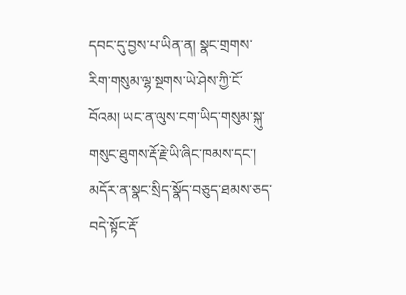དབང་དུ་བྱས་པ་ཡིན་ན། སྣང་གྲགས་རིག་གསུམ་ལྷ་སྔགས་ཡེ་ཤེས་ཀྱི་ངོ་བོའམ། ཡང་ན་ལུས་ངག་ཡིད་གསུམ་སྐུ་གསུང་ཐུགས་རྡོ་རྗེ་ཡི་ཞིང་ཁམས་དང་། མདོར་ན་སྣང་སྲིད་སྣོད་བཅུད་ཐམས་ཅད་བདེ་སྟོང་རྡོ་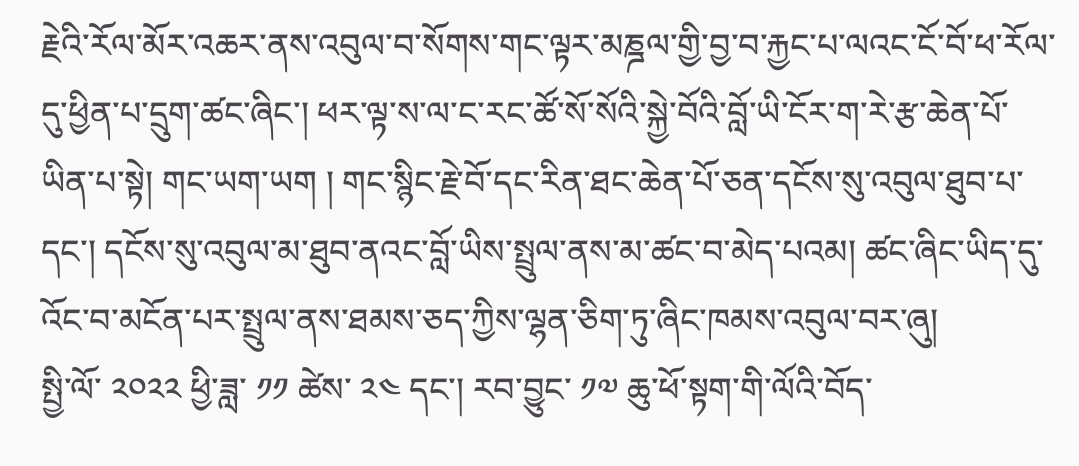རྗེའི་རོལ་མོར་འཆར་ནས་འབུལ་བ་སོགས་གང་ལྟར་མཎྜལ་གྱི་བྱ་བ་རྐྱང་པ་ལའང་ངོ་བོ་ཕ་རོལ་དུ་ཕྱིན་པ་དྲུག་ཚང་ཞིང་། ཕར་ལྟ་ས་ལ་ང་རང་ཚོ་སོ་སོའི་སྐྱེ་བོའི་བློ་ཡི་ངོར་ག་རེ་རྩ་ཆེན་པོ་ཡིན་པ་སྟེ། གང་ཡག་ཡག ། གང་སྙིང་རྗེ་བོ་དང་རིན་ཐང་ཆེན་པོ་ཅན་དངོས་སུ་འབུལ་ཐུབ་པ་དང་། དངོས་སུ་འབུལ་མ་ཐུབ་ནའང་བློ་ཡིས་སྤྲུལ་ནས་མ་ཚང་བ་མེད་པའམ། ཚང་ཞིང་ཡིད་དུ་འོང་བ་མངོན་པར་སྤྲུལ་ནས་ཐམས་ཅད་ཀྱིས་ལྷན་ཅིག་ཏུ་ཞིང་ཁམས་འབུལ་བར་ཞུ།
སྤྱི་ལོ་ ༢༠༢༢ ཕྱི་ཟླ་ ༡༡ ཚེས་ ༢༤ དང་། རབ་བྱུང་ ༡༧ ཆུ་ཕོ་སྟག་གི་ལོའི་བོད་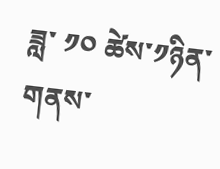ཟླ་ ༡༠ ཚེས་༡ཉིན་གནས་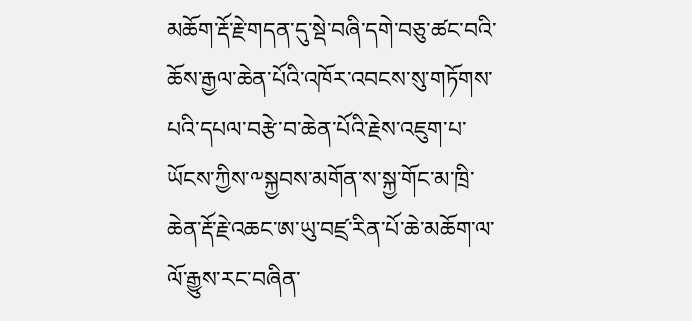མཆོག་རྡོ་རྗེ་གདན་དུ་སྡེ་བཞི་དགེ་བཅུ་ཚང་བའི་ཆོས་རྒྱལ་ཆེན་པོའི་འཁོར་འབངས་སུ་གཏོགས་པའི་དཔལ་བརྩེ་བ་ཆེན་པོའི་རྗེས་འཇུག་པ་ཡོངས་ཀྱིས་༸སྐྱབས་མགོན་ས་སྐྱ་གོང་མ་ཁྲི་ཆེན་རྡོ་རྗེ་འཆང་ཨ་ཡུ་བཛྲ་རིན་པོ་ཆེ་མཆོག་ལ་ལོ་རྒྱུས་རང་བཞིན་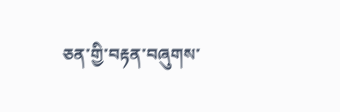ཅན་གྱི་བརྟན་བཞུགས་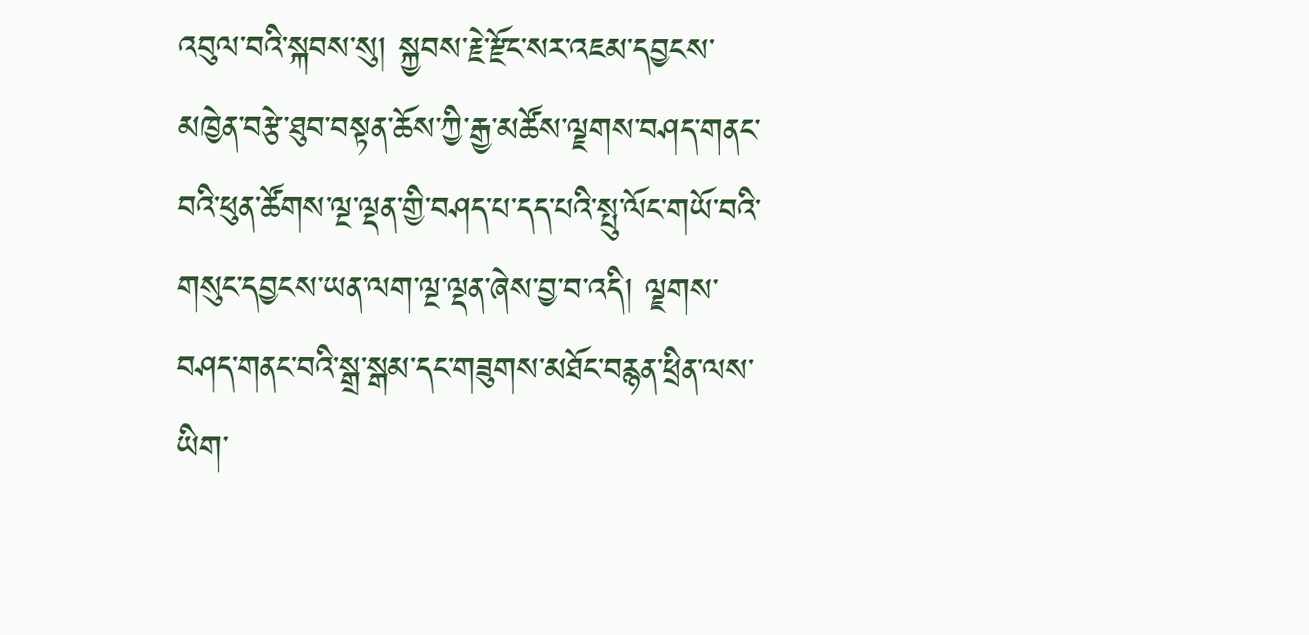འབུལ་བའི་སྐབས་སུ། སྐྱབས་རྗེ་རྫོང་སར་འཇམ་དབྱངས་མཁྱེན་བརྩེ་ཐུབ་བསྟན་ཆོས་ཀྱི་རྒྱ་མཚོས་ལྗགས་བཤད་གནང་བའི་ཕུན་ཚོགས་ལྔ་ལྡན་གྱི་བཤད་པ་དད་པའི་སྤུ་ལོང་གཡོ་བའི་གསུང་དབྱངས་ཡན་ལག་ལྔ་ལྡན་ཞེས་བྱ་བ་འདི། ལྗགས་བཤད་གནང་བའི་སྒྲ་སྒམ་དང་གཟུགས་མཐོང་བརྙན་ཕྲིན་ལས་ཡིག་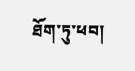ཐོག་ཏུ་ཕབ།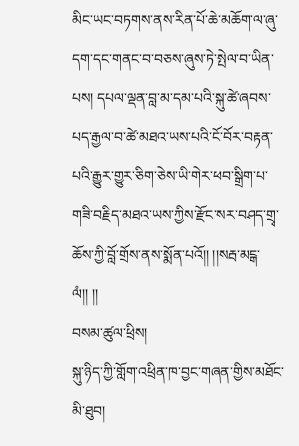མིང་ཡང་བཏགས་ནས་རིན་པོ་ཆེ་མཆོག་ལ་ཞུ་དག་དང་གནང་བ་བཅས་ཞུས་ཏེ་སྤེལ་བ་ཡིན་པས། དཔལ་ལྡན་བླ་མ་དམ་པའི་སྐུ་ཚེ་ཞབས་པད་རྒྱལ་བ་ཚེ་མཐའ་ཡས་པའི་ངོ་བོར་བརྟན་པའི་རྒྱུར་གྱུར་ཅིག་ཅེས་ཡི་གེར་ཕབ་སྒྲིག་པ་གཟི་བརྗིད་མཐའ་ཡས་ཀྱིས་རྫོང་སར་བཤད་གྲྭ་ཆོས་ཀྱི་བློ་གྲོས་ནས་སྨོན་པའོ།། །།སརྦ་མངྒ་ལཾ།། །།
བསམ་ཚུལ་ཕྲིས།
སྐུ་ཉིད་ཀྱི་གློག་འཕྲིན་ཁ་བྱང་གཞན་གྱིས་མཐོང་མི་ཐུབ།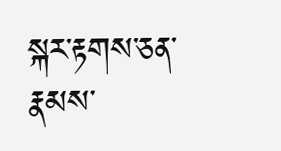སྐར་རྟགས་ཅན་རྣམས་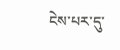ངེས་པར་དུ་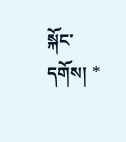སྐོང་དགོས། *